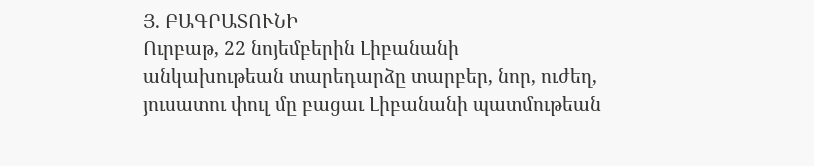Յ. ԲԱԳՐԱՏՈՒՆԻ
Ուրբաթ, 22 նոյեմբերին Լիբանանի անկախութեան տարեդարձը տարբեր, նոր, ուժեղ, յուսատու փուլ մը բացաւ Լիբանանի պատմութեան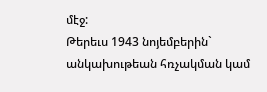մէջ:
Թերեւս 1943 նոյեմբերին` անկախութեան հռչակման կամ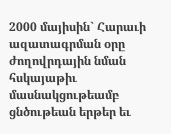2000 մայիսին` Հարաւի ազատագրման օրը ժողովրդային նման հսկայաթիւ մասնակցութեամբ ցնծութեան երթեր եւ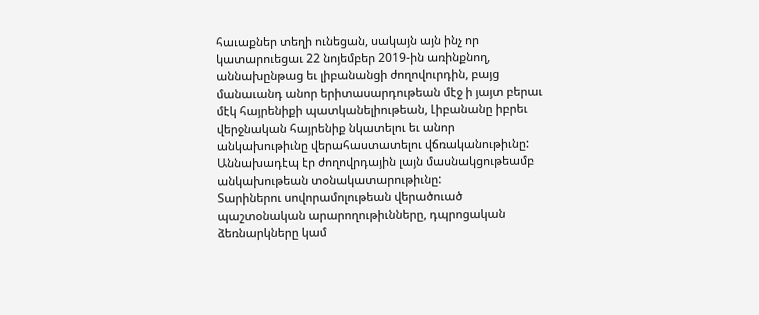հաւաքներ տեղի ունեցան, սակայն այն ինչ որ կատարուեցաւ 22 նոյեմբեր 2019-ին առինքնող, աննախընթաց եւ լիբանանցի ժողովուրդին, բայց մանաւանդ անոր երիտասարդութեան մէջ ի յայտ բերաւ մէկ հայրենիքի պատկանելիութեան, Լիբանանը իբրեւ վերջնական հայրենիք նկատելու եւ անոր անկախութիւնը վերահաստատելու վճռականութիւնը:
Աննախադէպ էր ժողովրդային լայն մասնակցութեամբ անկախութեան տօնակատարութիւնը:
Տարիներու սովորամոլութեան վերածուած պաշտօնական արարողութիւնները, դպրոցական ձեռնարկները կամ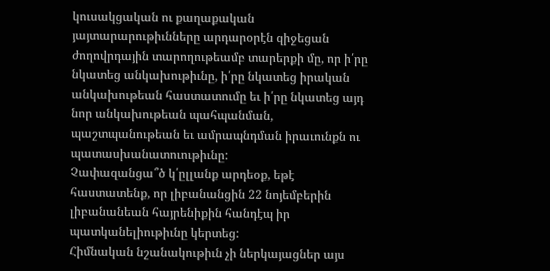կուսակցական ու քաղաքական յայտարարութիւնները արդարօրէն զիջեցան ժողովրդային տարողութեամբ տարերքի մը, որ ի՛րը նկատեց անկախութիւնը, ի՛րը նկատեց իրական անկախութեան հաստատումը եւ ի՛րը նկատեց այդ նոր անկախութեան պահպանման, պաշտպանութեան եւ ամրապնդման իրաւունքն ու պատասխանատուութիւնը:
Չափազանցա՞ծ կ՛ըլլանք արդեօք, եթէ հաստատենք, որ լիբանանցին 22 նոյեմբերին լիբանանեան հայրենիքին հանդէպ իր պատկանելիութիւնը կերտեց:
Հիմնական նշանակութիւն չի ներկայացներ այս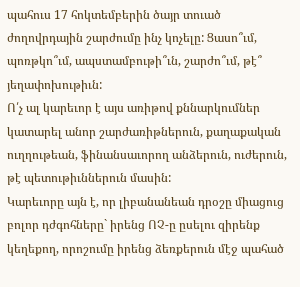պահուս 17 հոկտեմբերին ծայր տուած ժողովրդային շարժումը ինչ կոչելը: Ցասո՞ւմ, պոռթկո՞ւմ, ապստամբութի՞ւն, շարժո՞ւմ, թէ՞ յեղափոխութիւն:
Ո՛չ ալ կարեւոր է այս առիթով քննարկումներ կատարել անոր շարժառիթներուն, քաղաքական ուղղութեան, ֆինանսաւորող անձերուն, ուժերուն, թէ պետութիւններուն մասին:
Կարեւորը այն է, որ լիբանանեան դրօշը միացուց բոլոր դժգոհները` իրենց ՈՉ-ը ըսելու զիրենք կեղեքող, որոշումը իրենց ձեռքերուն մէջ պահած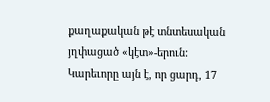քաղաքական թէ տնտեսական յղփացած «կէտ»-երուն:
Կարեւորը այն է, որ ցարդ, 17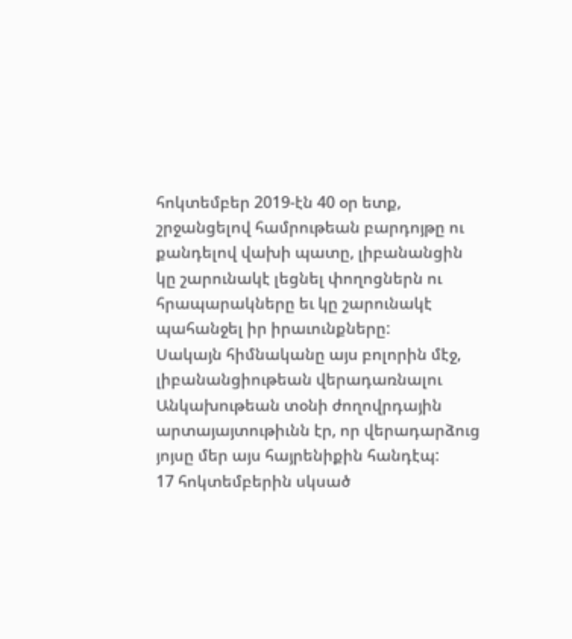հոկտեմբեր 2019-էն 40 օր ետք, շրջանցելով համրութեան բարդոյթը ու քանդելով վախի պատը, լիբանանցին կը շարունակէ լեցնել փողոցներն ու հրապարակները եւ կը շարունակէ պահանջել իր իրաւունքները:
Սակայն հիմնականը այս բոլորին մէջ, լիբանանցիութեան վերադառնալու Անկախութեան տօնի ժողովրդային արտայայտութիւնն էր, որ վերադարձուց յոյսը մեր այս հայրենիքին հանդէպ:
17 հոկտեմբերին սկսած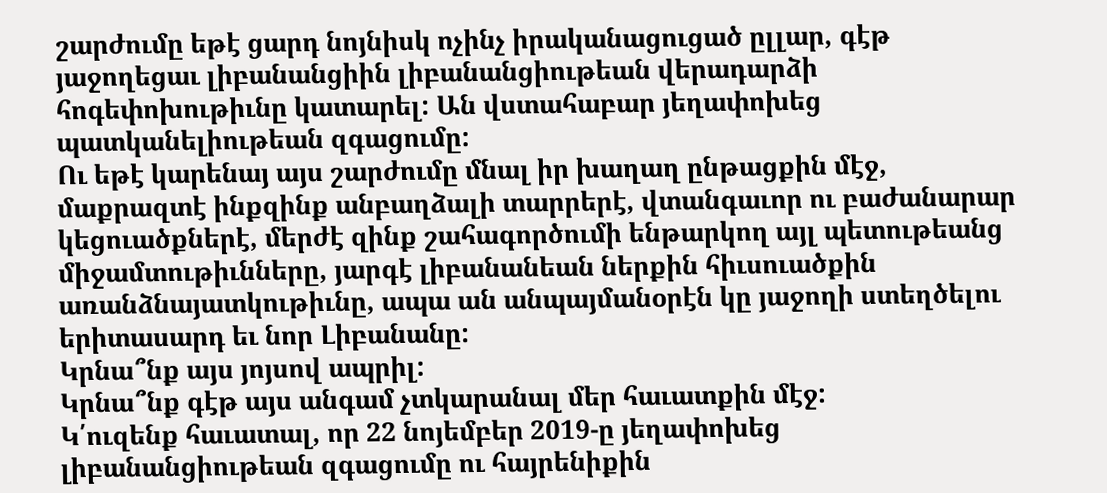շարժումը եթէ ցարդ նոյնիսկ ոչինչ իրականացուցած ըլլար, գէթ յաջողեցաւ լիբանանցիին լիբանանցիութեան վերադարձի հոգեփոխութիւնը կատարել: Ան վստահաբար յեղափոխեց պատկանելիութեան զգացումը:
Ու եթէ կարենայ այս շարժումը մնալ իր խաղաղ ընթացքին մէջ, մաքրազտէ ինքզինք անբաղձալի տարրերէ, վտանգաւոր ու բաժանարար կեցուածքներէ, մերժէ զինք շահագործումի ենթարկող այլ պետութեանց միջամտութիւնները, յարգէ լիբանանեան ներքին հիւսուածքին առանձնայատկութիւնը, ապա ան անպայմանօրէն կը յաջողի ստեղծելու երիտասարդ եւ նոր Լիբանանը:
Կրնա՞նք այս յոյսով ապրիլ:
Կրնա՞նք գէթ այս անգամ չտկարանալ մեր հաւատքին մէջ:
Կ՛ուզենք հաւատալ, որ 22 նոյեմբեր 2019-ը յեղափոխեց լիբանանցիութեան զգացումը ու հայրենիքին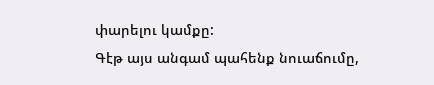փարելու կամքը:
Գէթ այս անգամ պահենք նուաճումը,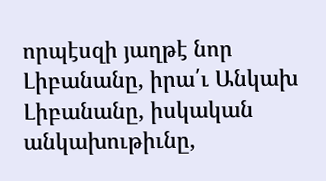որպէսզի յաղթէ նոր Լիբանանը, իրա՛ւ Անկախ Լիբանանը, իսկական անկախութիւնը,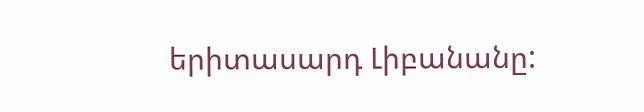երիտասարդ Լիբանանը: